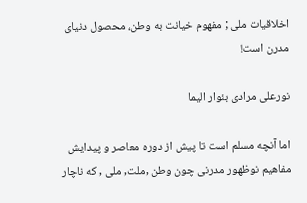اخلاقیات ملی ; مفهوم خیانت به وطن، محصول دنیای مدرن است!

نورعلی مرادی بئوار الیما

اما آنچه مسلم است تا پیش از دوره معاصر و پیدایش مفاهیم نوظهور مدرنی چون وطن ,ملت, ملی , که ناچار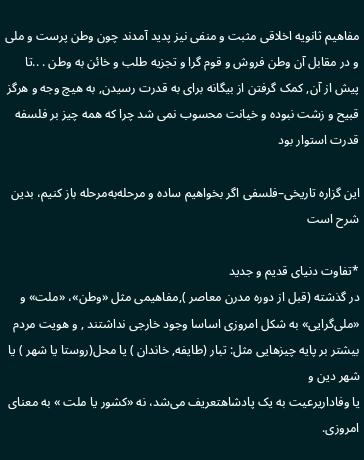مفاهیم ثانویه اخلاقی مثبت و منفی نیز پدید آمدند چون وطن پرست و ملی و در مقابل آن وطن فروش و قوم گرا و تجزیه طلب و خائن به وطن . ..تا پیش از آن, کمک گرفتن از بیگانه برای به قدرت رسیدن, به هیچ وجه و هرگز قبیح و زشت نبوده و خیانت محسوب نمی شد چرا که همه چیز بر فلسفه قدرت استوار بود

این گزاره تاریخی–فلسفی اگر بخواهیم ساده و مرحله‌به‌مرحله باز کنیم، بدین شرح است

*تفاوت دنیای قدیم و جدید
در گذشته‌ (قبل از دوره مدرن معاصر ),مفاهیمی مثل «وطن»، «ملت» و «ملی‌گرایی» به شکل امروزی اساسا وجود خارجی نداشتند , و هویت مردم بیشتر بر پایه چیزهایی مثل: تبار (طایفه, خاندان ) یا محل(روستا یا شهر ) یا شهر دین و
یا وفاداریرعیت به یک پادشاهتعریف می‌شد، نه «کشور یا ملت » به معنای امروزی.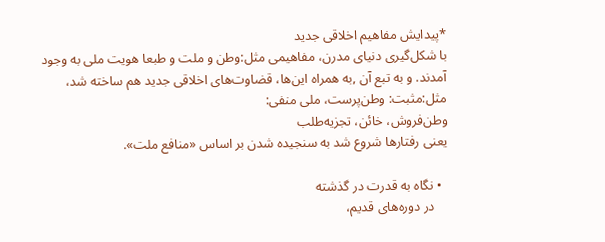*پیدایش مفاهیم اخلاقی جدید
با شکل‌گیری دنیای مدرن، مفاهیمی مثل:وطن و ملت و طبعا هویت ملی به وجود آمدند. و به تبع آن ,به همراه این‌ها، قضاوت‌های اخلاقی جدید هم ساخته شد، مثل:مثبت: وطن‌پرست، ملی منفی:
وطن‌فروش، خائن، تجزیه‌طلب
یعنی رفتارها شروع شد به سنجیده شدن بر اساس «منافع ملت».

  • نگاه به قدرت در گذشته
    در دوره‌های قدیم،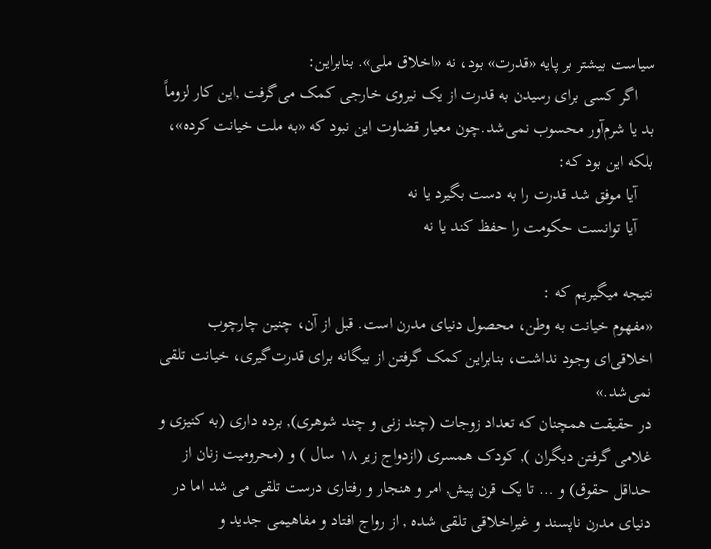سیاست بیشتر بر پایه «قدرت» بود، نه «اخلاق ملی». بنابراین:
    اگر کسی برای رسیدن به قدرت از یک نیروی خارجی کمک می‌گرفت ,این کار لزوماً بد یا شرم‌آور محسوب نمی‌شد.چون معیار قضاوت این نبود که «به ملت خیانت کرده»، بلکه این بود که:
    آیا موفق شد قدرت را به دست بگیرد یا نه
    آیا توانست حکومت را حفظ کند یا نه

نتیجه میگیریم که :
«مفهوم خیانت به وطن، محصول دنیای مدرن است. قبل از آن، چنین چارچوب اخلاقی‌ای وجود نداشت، بنابراین کمک گرفتن از بیگانه برای قدرت‌گیری، خیانت تلقی نمی‌شد.»
در حقیقت همچنان که تعداد زوجات (چند زنی و چند شوهری), برده داری (به کنیزی و غلامی گرفتن دیگران ), کودک همسری (ازدواج زیر ۱۸ سال ) و (محرومیت زنان از حداقل حقوق) و … تا یک قرن پیش, امر و هنجار و رفتاری درست تلقی می شد اما در دنیای مدرن ناپسند و غیراخلاقی تلقی شده , از رواج افتاد و مفاهیمی جدید و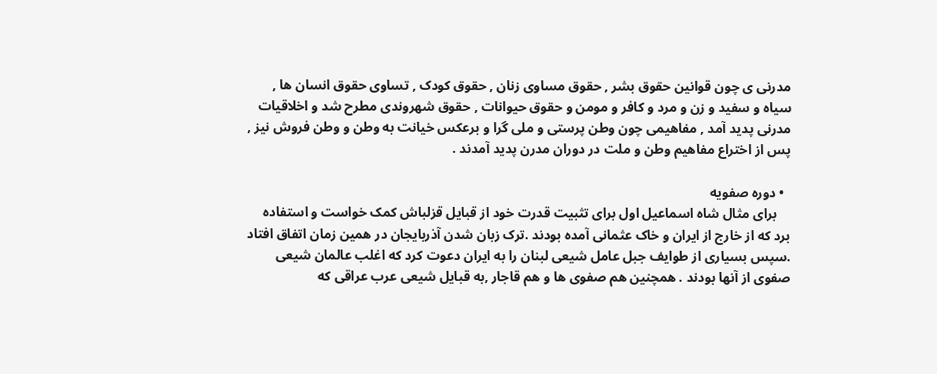مدرنی ی چون قوانین حقوق بشر , حقوق مساوی زنان , حقوق کودک , تساوی حقوق انسان ها , سیاه و سفید و زن و مرد و کافر و مومن و حقوق حیوانات , حقوق شهروندی مطرح شد و اخلاقیات مدرنی پدید آمد , مفاهیمی چون وطن پرستی و ملی گرا و برعکس خیانت به وطن و وطن فروش نیز , پس از اختراع مفاهیم وطن و ملت در دوران مدرن پدید آمدند .

  • دوره صفویه
    برای مثال شاه اسماعیل اول برای تثبیت قدرت خود از قبایل قزلباش کمک خواست و استفاده برد که از خارج از ایران و خاک عثمانی آمده بودند .ترک زبان شدن آذربایجان در همین زمان اتفاق افتاد .سپس بسیاری از طوایف جبل عامل شیعی لبنان را به ایران دعوت کرد که اغلب عالمان شیعی صفوی از آنها بودند . همچنین هم صفوی ها و هم قاجار ,به قبایل شیعی عرب عراقی که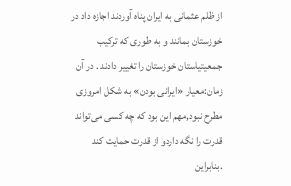از ظلم عثمانی به ایران پناه آوردند اجازه داد در خوزستان بمانند و به طوری که ترکیب جمعیتیاستان خوزستان را تغییر دادند . در آن زمان:معیار «ایرانی بودن» به شکل امروزی مطرح نبود,مهم این بود که چه کسی می‌تواند قدرت را نگه داردو از قدرت حمایت کند .بنابراین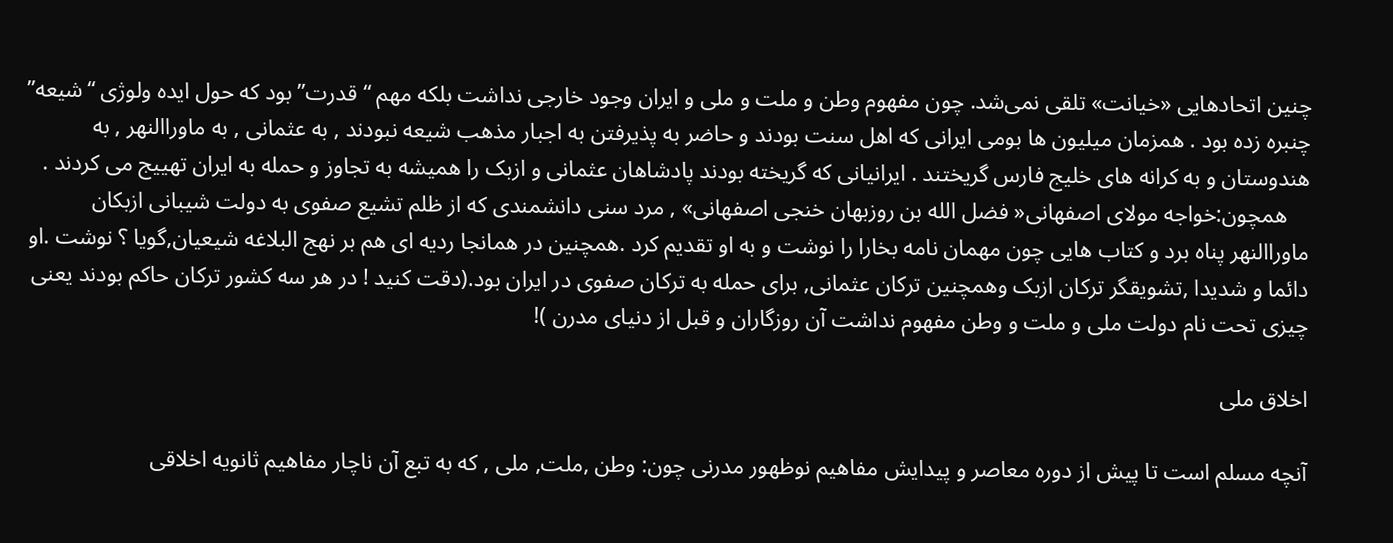چنین اتحادهایی «خیانت» تلقی نمی‌شد. چون مفهوم وطن و ملت و ملی و ایران وجود خارجی نداشت بلکه مهم “قدرت” بود که حول ایده ولوژی “شیعه” چنبره زده بود . همزمان میلیون ها بومی ایرانی که اهل سنت بودند و حاضر به پذیرفتن به اجبار مذهب شیعه نبودند , به عثمانی , به ماوراالنهر , به هندوستان و به کرانه های خلیج فارس گریختند . ایرانیانی که گریخته بودند پادشاهان عثمانی و ازبک را همیشه به تجاوز و حمله به ایران تهییج می کردند .
    همچون:خواجه مولای اصفهانی« فضل الله بن روزبهان خنجی اصفهانی» , مرد سنی دانشمندی که از ظلم تشیع صفوی به دولت شیبانی ازبکان ماوراالنهر پناه برد و کتاب هایی چون مهمان نامه بخارا را نوشت و به او تقدیم کرد .همچنین در همانجا ردیه ای هم بر نهج البلاغه شیعیان,گویا ؟ نوشت .او دائما و شدیدا ,تشویقگر ترکان ازبک وهمچنین ترکان عثمانی, برای حمله به ترکان صفوی در ایران بود.(دقت کنید ! در هر سه کشور ترکان حاکم بودند یعنی چیزی تحت نام دولت ملی و ملت و وطن مفهوم نداشت آن روزگاران و قبل از دنیای مدرن )!

اخلاق ملی

آنچه مسلم است تا پیش از دوره معاصر و پیدایش مفاهیم نوظهور مدرنی چون: وطن ,ملت, ملی , که به تبع آن ناچار مفاهیم ثانویه اخلاقی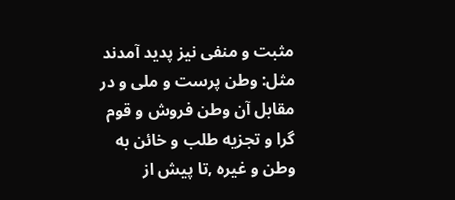مثبت و منفی نیز پدید آمدند مثل: وطن پرست و ملی و در مقابل آن وطن فروش و قوم گرا و تجزیه طلب و خائن به وطن و غیره ,تا پیش از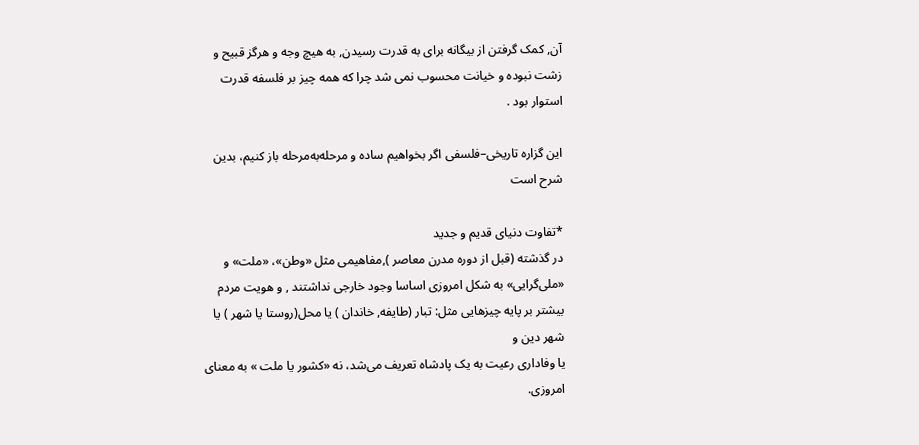آن, کمک گرفتن از بیگانه برای به قدرت رسیدن, به هیچ وجه و هرگز قبیح و زشت نبوده و خیانت محسوب نمی شد چرا که همه چیز بر فلسفه قدرت استوار بود .

این گزاره تاریخی–فلسفی اگر بخواهیم ساده و مرحله‌به‌مرحله باز کنیم، بدین شرح است

*تفاوت دنیای قدیم و جدید
در گذشته‌ (قبل از دوره مدرن معاصر ),مفاهیمی مثل «وطن»، «ملت» و «ملی‌گرایی» به شکل امروزی اساسا وجود خارجی نداشتند , و هویت مردم بیشتر بر پایه چیزهایی مثل: تبار (طایفه, خاندان ) یا محل(روستا یا شهر ) یا شهر دین و
یا وفاداری رعیت به یک پادشاه تعریف می‌شد، نه «کشور یا ملت » به معنای امروزی.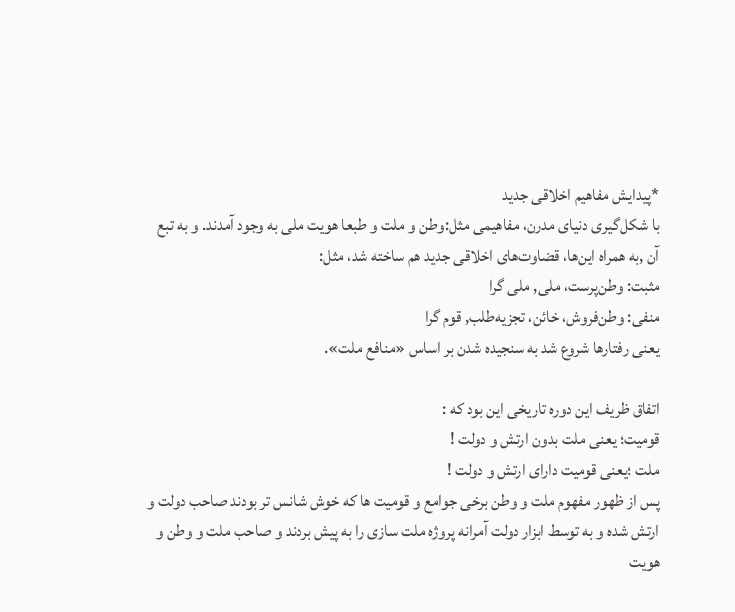*پیدایش مفاهیم اخلاقی جدید
با شکل‌گیری دنیای مدرن، مفاهیمی مثل:وطن و ملت و طبعا هویت ملی به وجود آمدند. و به تبع آن ,به همراه این‌ها، قضاوت‌های اخلاقی جدید هم ساخته شد، مثل:
مثبت: وطن‌پرست، ملی, ملی گرا
منفی: وطن‌فروش، خائن، تجزیه‌طلب, قوم گرا
یعنی رفتارها شروع شد به سنجیده شدن بر اساس «منافع ملت».

اتفاق ظریف این دوره تاریخی این بود که :
قومیت؛ یعنی ملت بدون ارتش و دولت !
ملت ؛یعنی قومیت دارای ارتش و دولت !
پس از ظهور مفهوم ملت و وطن برخی جوامع و قومیت ها که خوش شانس تر بودند صاحب دولت و ارتش شده و به توسط ابزار دولت آمرانه پروژه ملت سازی را به پیش بردند و صاحب ملت و وطن و هویت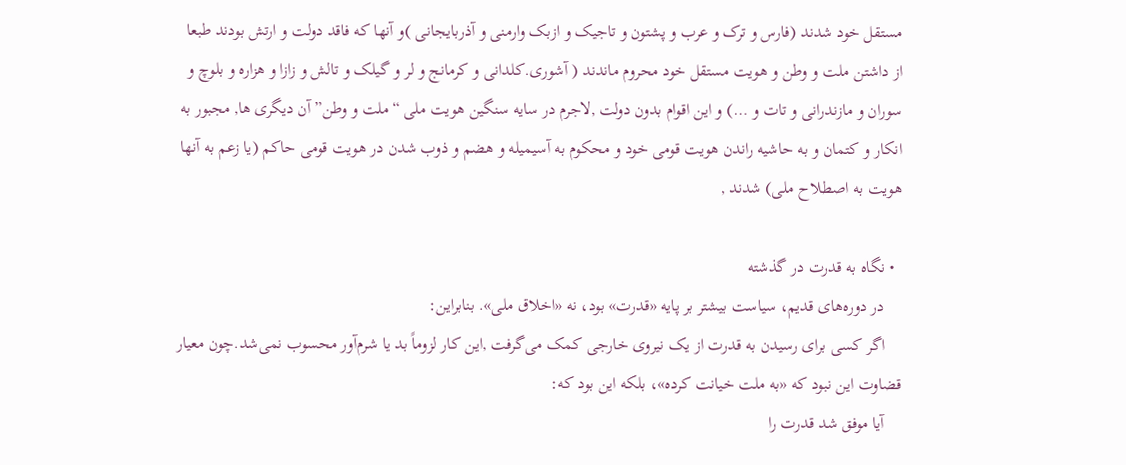مستقل خود شدند (فارس و ترک و عرب و پشتون و تاجیک و ازبک وارمنی و آذربایجانی )و آنها که فاقد دولت و ارتش بودند طبعا از داشتن ملت و وطن و هویت مستقل خود محروم ماندند ( آشوری.کلدانی و کرمانج و لر و گیلک و تالش و زازا و هزاره و بلوچ و سوران و مازندرانی و تات و …) و این اقوام بدون دولت ,لاجرم در سایه سنگین هویت ملی “ملت و وطن” آن دیگری ها, مجبور به انکار و کتمان و به حاشیه راندن هویت قومی خود و محکوم به آسیمیله و هضم و ذوب شدن در هویت قومی حاکم (یا زعم به آنها هویت به اصطلاح ملی) شدند ,

  • نگاه به قدرت در گذشته
    در دوره‌های قدیم، سیاست بیشتر بر پایه «قدرت» بود، نه «اخلاق ملی». بنابراین:
    اگر کسی برای رسیدن به قدرت از یک نیروی خارجی کمک می‌گرفت ,این کار لزوماً بد یا شرم‌آور محسوب نمی‌شد.چون معیار قضاوت این نبود که «به ملت خیانت کرده»، بلکه این بود که:
    آیا موفق شد قدرت را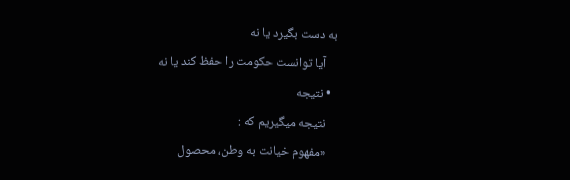به دست بگیرد یا نه
    آیا توانست حکومت را حفظ کند یا نه
  • نتیجه
    نتیجه میگیریم که :
    «مفهوم خیانت به وطن، محصول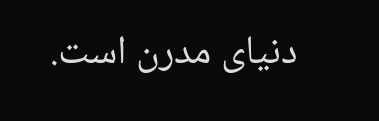دنیای مدرن است.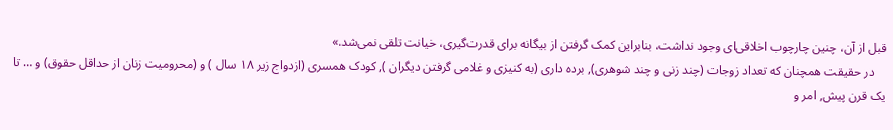قبل از آن، چنین چارچوب اخلاقی‌ای وجود نداشت، بنابراین کمک گرفتن از بیگانه برای قدرت‌گیری، خیانت تلقی نمی‌شد.»
    در حقیقت همچنان که تعداد زوجات (چند زنی و چند شوهری), برده داری (به کنیزی و غلامی گرفتن دیگران ), کودک همسری (ازدواج زیر ۱۸ سال ) و (محرومیت زنان از حداقل حقوق) و … تا یک قرن پیش, امر و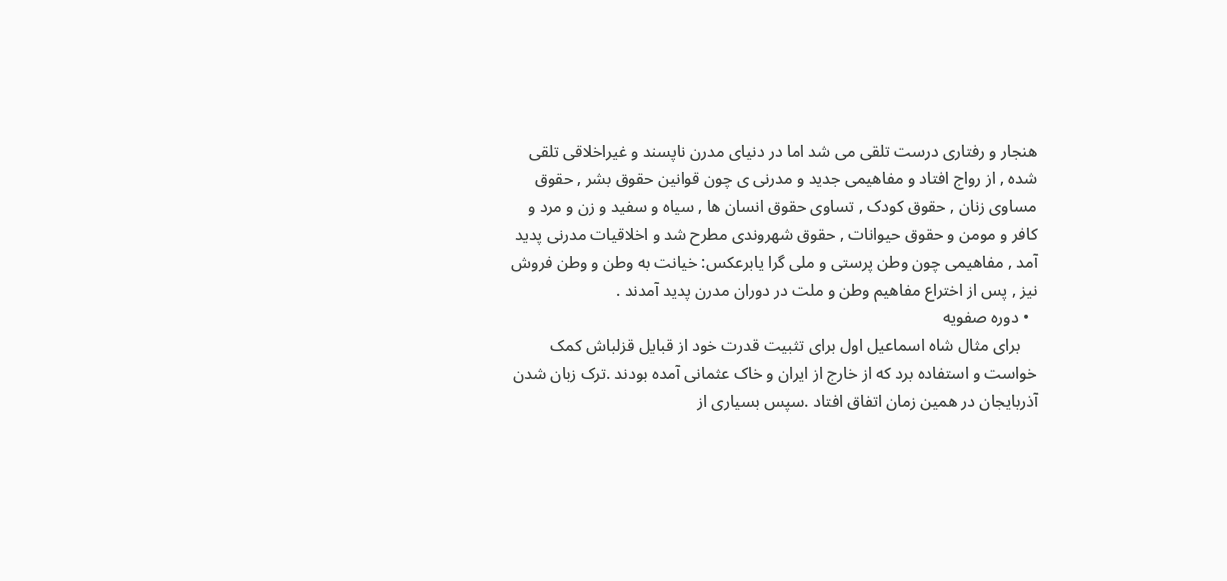هنجار و رفتاری درست تلقی می شد اما در دنیای مدرن ناپسند و غیراخلاقی تلقی شده , از رواج افتاد و مفاهیمی جدید و مدرنی ی چون قوانین حقوق بشر , حقوق مساوی زنان , حقوق کودک , تساوی حقوق انسان ها , سیاه و سفید و زن و مرد و کافر و مومن و حقوق حیوانات , حقوق شهروندی مطرح شد و اخلاقیات مدرنی پدید آمد , مفاهیمی چون وطن پرستی و ملی گرا یابرعکس: خیانت به وطن و وطن فروش نیز , پس از اختراع مفاهیم وطن و ملت در دوران مدرن پدید آمدند .
  • دوره صفویه
    برای مثال شاه اسماعیل اول برای تثبیت قدرت خود از قبایل قزلباش کمک خواست و استفاده برد که از خارج از ایران و خاک عثمانی آمده بودند .ترک زبان شدن آذربایجان در همین زمان اتفاق افتاد .سپس بسیاری از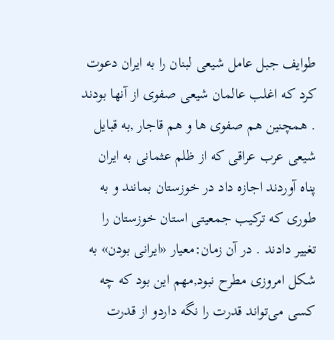طوایف جبل عامل شیعی لبنان را به ایران دعوت کرد که اغلب عالمان شیعی صفوی از آنها بودند . همچنین هم صفوی ها و هم قاجار ,به قبایل شیعی عرب عراقی که از ظلم عثمانی به ایران پناه آوردند اجازه داد در خوزستان بمانند و به طوری که ترکیب جمعیتی استان خوزستان را تغییر دادند . در آن زمان:معیار «ایرانی بودن» به شکل امروزی مطرح نبود,مهم این بود که چه کسی می‌تواند قدرت را نگه داردو از قدرت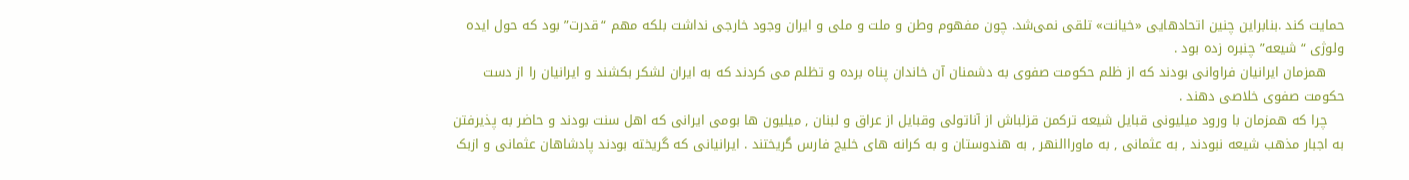حمایت کند .بنابراین چنین اتحادهایی «خیانت» تلقی نمی‌شد. چون مفهوم وطن و ملت و ملی و ایران وجود خارجی نداشت بلکه مهم “قدرت” بود که حول ایده ولوژی “شیعه” چنبره زده بود .
    همزمان ایرانیان فراوانی بودند که از ظلم حکومت صفوی به دشمنان آن خاندان پناه برده و تظلم می کردند که به ایران لشکر بکشند و ایرانیان را از دست حکومت صفوی خلاصی دهند .
    چرا که همزمان با ورود میلیونی قبایل شیعه ترکمن قزلباش از آناتولی وقبایل از عراق و لبنان , میلیون ها بومی ایرانی که اهل سنت بودند و حاضر به پذیرفتن به اجبار مذهب شیعه نبودند , به عثمانی , به ماوراالنهر , به هندوستان و به کرانه های خلیج فارس گریختند . ایرانیانی که گریخته بودند پادشاهان عثمانی و ازبک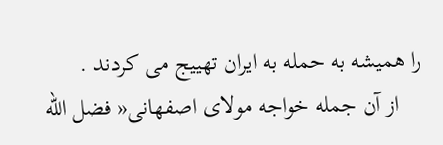را همیشه به حمله به ایران تهییج می کردند .
    از آن جمله خواجه مولای اصفهانی« فضل الله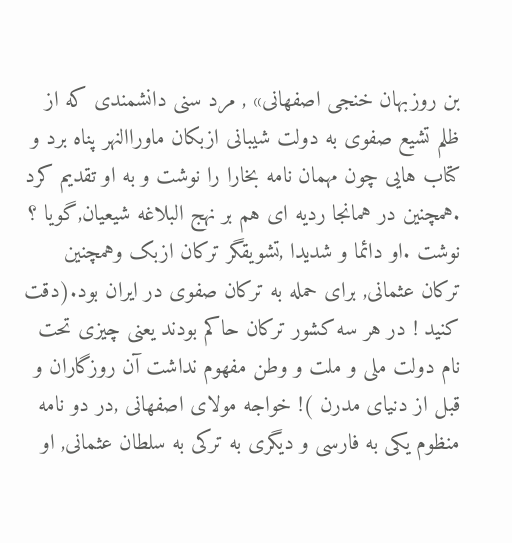بن روزبهان خنجی اصفهانی» , مرد سنی دانشمندی که از ظلم تشیع صفوی به دولت شیبانی ازبکان ماوراالنهر پناه برد و کتاب هایی چون مهمان نامه بخارا را نوشت و به او تقدیم کرد .همچنین در همانجا ردیه ای هم بر نهج البلاغه شیعیان,گویا ؟ نوشت .او دائما و شدیدا ,تشویقگر ترکان ازبک وهمچنین ترکان عثمانی, برای حمله به ترکان صفوی در ایران بود.(دقت کنید ! در هر سه کشور ترکان حاکم بودند یعنی چیزی تحت نام دولت ملی و ملت و وطن مفهوم نداشت آن روزگاران و قبل از دنیای مدرن )! خواجه مولای اصفهانی ,در دو نامه منظوم یکی به فارسی و دیگری به ترکی به سلطان عثمانی, او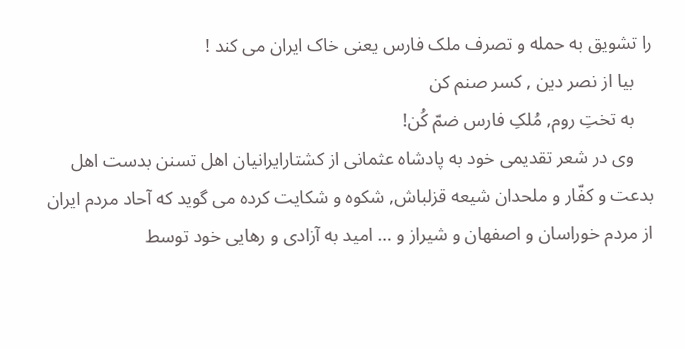را تشویق به حمله و تصرف ملک فارس یعنی خاک ایران می کند !
    بیا از نصر دین , کسر صنم کن
    به تختِ روم, مُلکِ فارس ضمّ کُن!
    وی در شعر تقدیمی خود به پادشاه عثمانی از کشتارایرانیان اهل تسنن بدست اهل بدعت و کفّار و ملحدان شیعه قزلباش, شکوه و شکایت کرده می گوید که آحاد مردم ایران از مردم خوراسان و اصفهان و شیراز و … امید به آزادی و رهایی خود توسط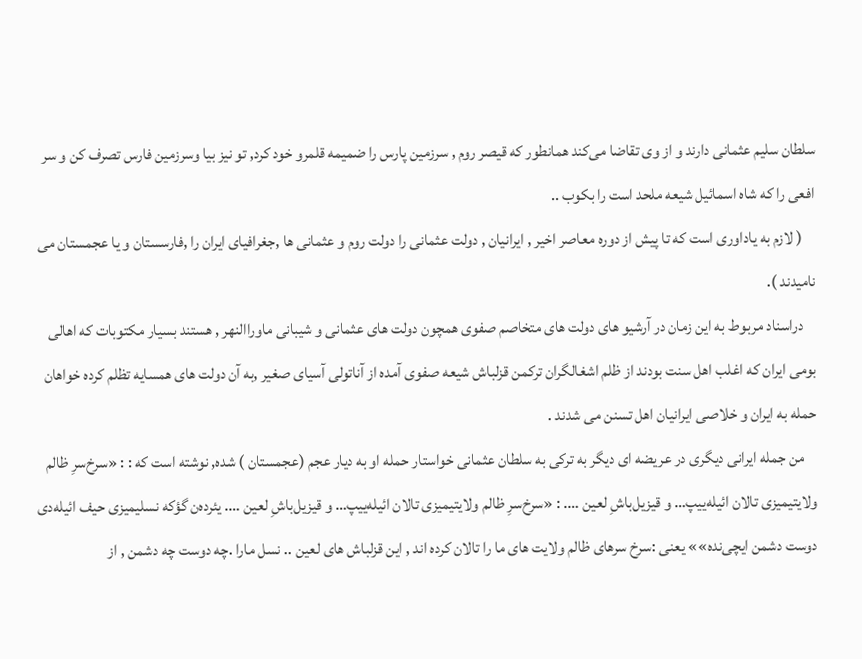سلطان سلیم عثمانی دارند و از وی تقاضا می‌کند همانطور که قیصر روم , سرزمین پارس را ضمیمه قلمرو خود کرد, تو نیز بیا وسرزمین فارس تصرف کن و سر افعی را که شاه اسمائیل شیعه ملحد است را بکوب ..
    ( لازم به یاداوری است که تا پیش از دوره معاصر اخیر , ایرانیان , دولت عثمانی را دولت روم و عثمانی ها ,جغرافیای ایران را ,فارسستان و یا عجمستان می نامیدند ).
    دراسناد مربوط به این زمان در آرشیو های دولت های متخاصم صفوی همچون دولت های عثمانی و شیبانی ماوراالنهر , هستند بسیار مکتوبات که اهالی بومی ایران که اغلب اهل سنت بودند از ظلم اشغالگران ترکمن قزلباش شیعه صفوی آمده از آناتولی آسیای صغیر ,به آن دولت های همسایه تظلم کرده خواهان حمله به ایران و خلاصی ایرانیان اهل تسنن می شدند .
    من جمله ایرانی دیگری در عریضه ای دیگر به ترکی به سلطان عثمانی خواستار حمله او به دیار عجم (عجمستان ) شده, نوشته است که : : «سرخ‌‌سرِ ظالم ولایتیمیزی تالان ائیله‌ییپ… و قیزیل‌باشِ لعین …. : «سرخ‌‌سرِ ظالم ولایتیمیزی تالان ائیله‌ییپ… و قیزیل‌باشِ لعین …. یئرده‌ن گؤکه نسلیمیزی حیف ائیله‌دی دوست دشمن ایچی‌نده»» یعنی :سرخ سرهای ظالم ولایت های ما را تالان کرده اند , این قزلباش های لعین .. نسل مارا .چه دوست چه دشمن , از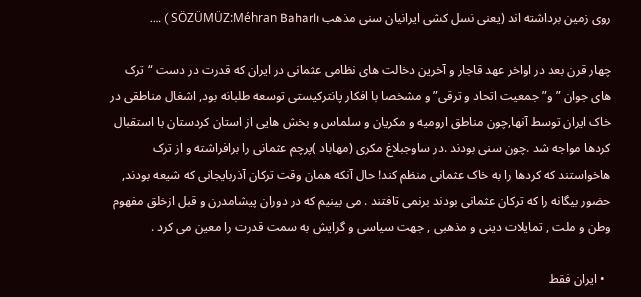روی زمین برداشته اند (یعنی نسل کشی ایرانیان سنی مذهب SÖZÜMÜZ:Méhran Baharlı ) ….

چهار قرن بعد در اواخر عهد قاجار و آخرین دخالت های نظامی عثمانی در ایران که قدرت در دست “ترک های جوان ” و” جمعیت اتحاد و ترقی”و مشخصا با افکار پانترکیستی توسعه طلبانه بود, اشغال مناطقی در خاک ایران توسط آنها,چون مناطق ارومیه و مکریان و سلماس و بخش هایی از استان کردستان با استقبال کردها مواجه شد .چون سنی بودند .در ساوجبلاغ مکری (مهاباد )پرچم عثمانی را برافراشته و از ترک هاخواستند که کردها را به خاک عثمانی منظم کند! حال آنکه همان وقت ترکان آذربایجانی که شیعه بودند, حضور بیگانه را که ترکان عثمانی بودند برنمی تافتند . می بینیم که در دوران پیشامدرن و قبل ازخلق مفهوم وطن و ملت , تمایلات دینی و مذهبی , جهت سیاسی و گرایش به سمت قدرت را معین می کرد .

  • ایران فقط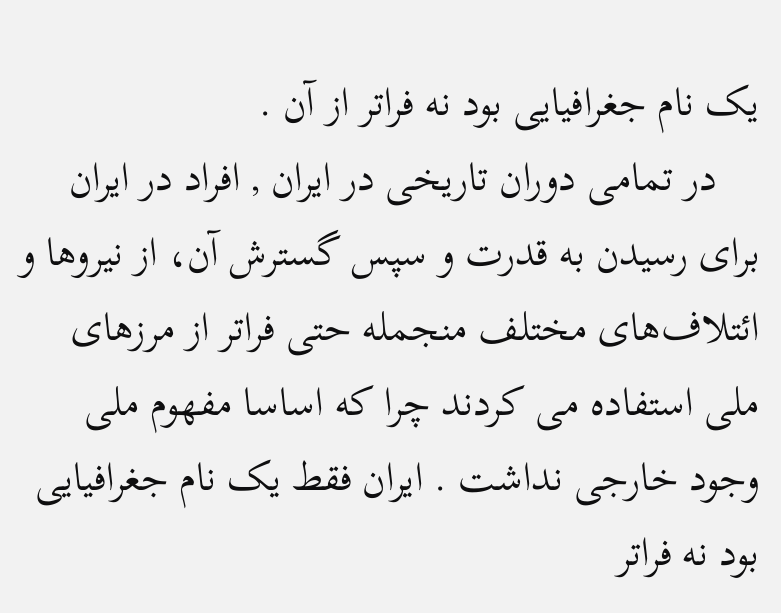یک نام جغرافیایی بود نه فراتر از آن .
    در تمامی دوران تاریخی در ایران , افراد در ایران برای رسیدن به قدرت و سپس گسترش آن، از نیروها و ائتلاف‌های مختلف منجمله حتی فراتر از مرزهای ملی استفاده می کردند چرا که اساسا مفهوم ملی وجود خارجی نداشت . ایران فقط یک نام جغرافیایی بود نه فراتر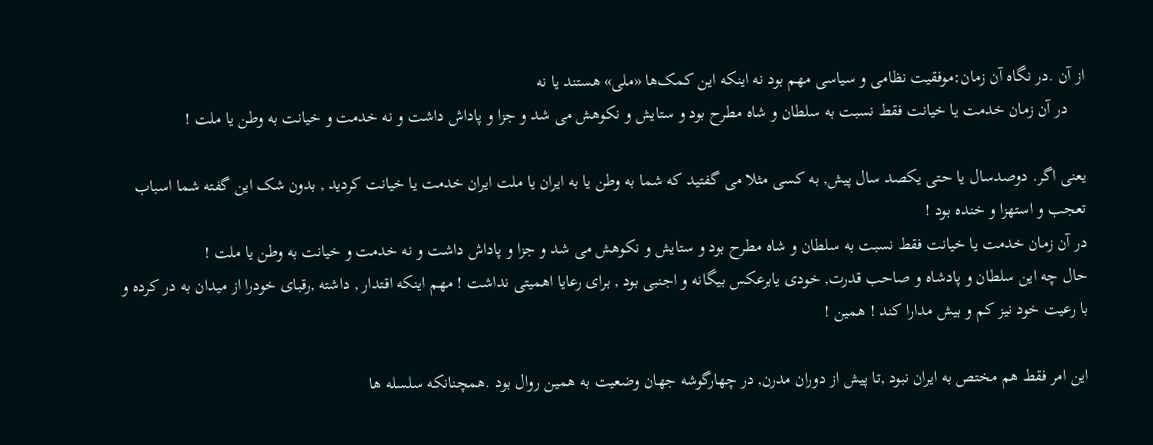از آن .در نگاه آن زمان:موفقیت نظامی و سیاسی مهم بود نه اینکه این کمک‌ها «ملی» هستند یا نه
    در آن زمان خدمت یا خیانت فقط نسبت به سلطان و شاه مطرح بود و ستایش و نکوهش می شد و جزا و پاداش داشت و نه خدمت و خیانت به وطن یا ملت !

یعنی اگر. دوصدسال یا حتی یکصد سال پیش, به کسی مثلا می گفتید که شما به وطن یا به ایران یا ملت ایران خدمت یا خیانت کردید , بدون شک این گفته شما اسباب تعجب و استهزا و خنده بود !
در آن زمان خدمت یا خیانت فقط نسبت به سلطان و شاه مطرح بود و ستایش و نکوهش می شد و جزا و پاداش داشت و نه خدمت و خیانت به وطن یا ملت !
حال چه این سلطان و پادشاه و صاحب قدرت, خودی یابرعکس بیگانه و اجنبی بود , برای رعایا اهمیتی نداشت ! مهم اینکه اقتدار , داشته ,رقبای خودرا از میدان به در کرده و با رعیت خود نیز کم و بیش مدارا کند ! همین !

این امر فقط هم مختص به ایران نبود ,تا پیش از دوران مدرن, در چهارگوشه جهان وضعیت به همین روال بود .همچنانکه سلسله ها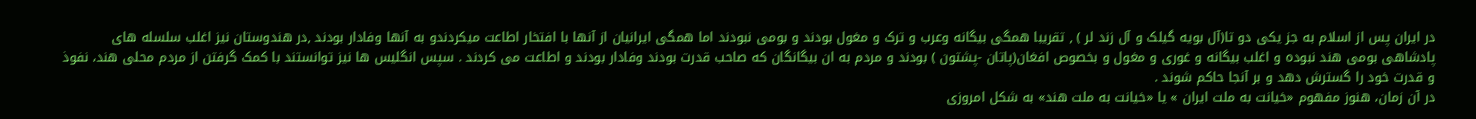در ایران پس از اسلام به جز یکی دو تا(آل بویه گیلک و آل زند لر ) , تقریبا همگی بیگانه وعرب و ترک و مغول بودند و بومی نبودند اما همگی ایرانیان از آنها با افتخار اطاعت میکردندو به آنها وفادار بودند ,در هندوستان نیز اغلب سلسله های پادشاهی بومی هند نبوده و اغلب بیگانه و غوری و مغول و بخصوص افغان(پاتان -پشتون ) بودند و مردم به ان بیگانگان که صاحب قدرت بودند وفادار بودند و اطاعت می کردند . سپس انگلیس ها نیز توانستند با کمک گرفتن از مردم محلی هند، نفوذ و قدرت خود را گسترش دهد و بر آنجا حاکم شوند .
در آن زمان، هنوز مفهوم «خیانت به ملت ایران » یا «خیانت به ملت هند» به شکل امروزی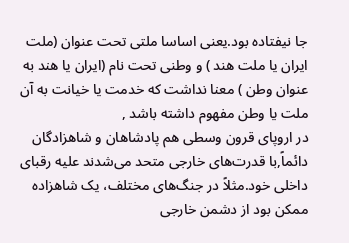جا نیفتاده بود.یعنی اساسا ملتی تحت عنوان (ملت ایران یا ملت هند ) و وطنی تحت نام (ایران یا هند به عنوان وطن ) معنا نداشت که خدمت یا خیانت به آن ملت یا وطن مفهوم داشته باشد ,
در اروپای قرون وسطی هم پادشاهان و شاهزادگان دائماً,با قدرت‌های خارجی متحد می‌شدند علیه رقبای داخلی خود.مثلاً در جنگ‌های مختلف، یک شاهزاده ممکن بود از دشمن خارجی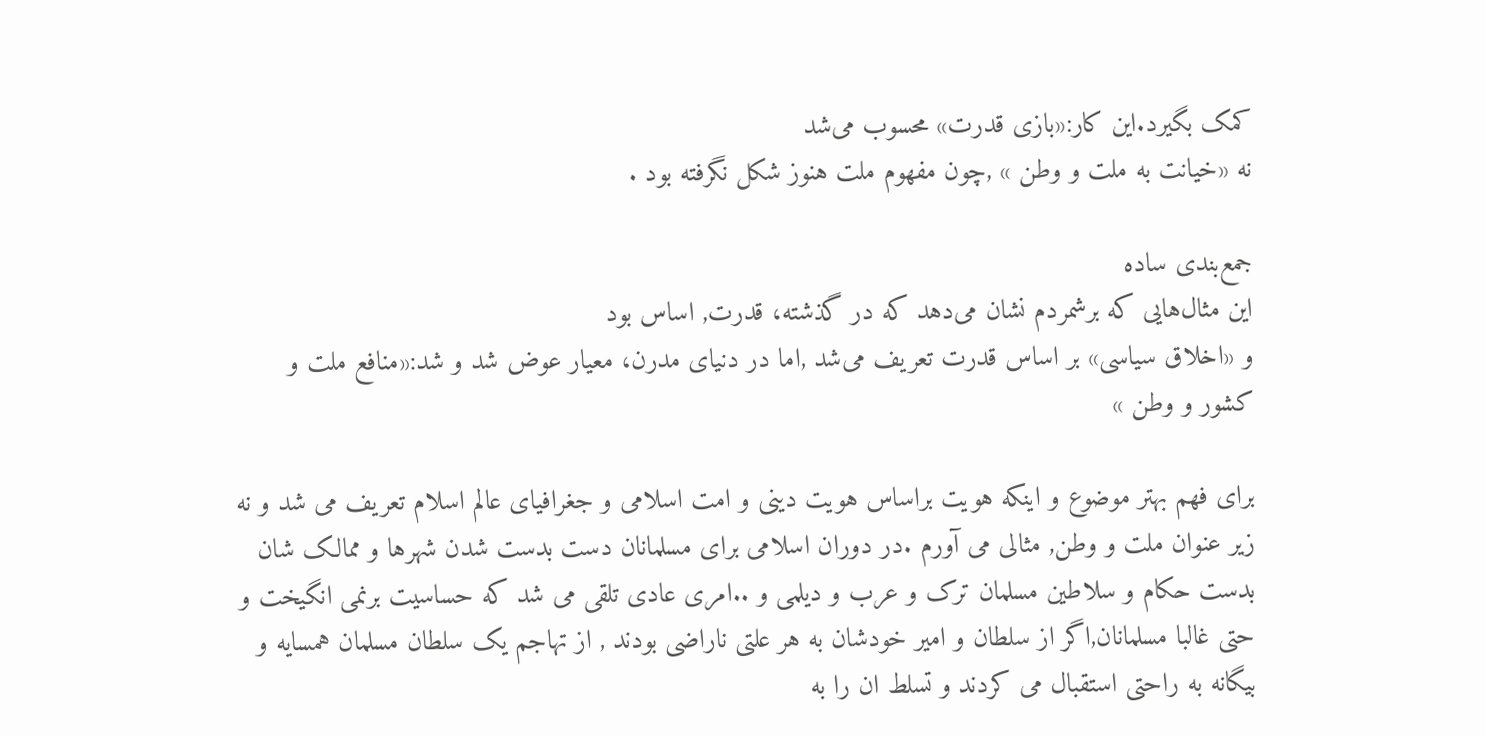کمک بگیرد.این کار:«بازی قدرت» محسوب می‌شد
نه «خیانت به ملت و وطن » ,چون مفهوم ملت هنوز شکل نگرفته بود .

جمع‌بندی ساده
این مثال‌هایی که برشمردم نشان می‌دهد که در گذشته، قدرت, اساس بود
و «اخلاق سیاسی» بر اساس قدرت تعریف می‌شد ,اما در دنیای مدرن، معیار عوض شد و شد:«منافع ملت و کشور و وطن »

برای فهم بهتر موضوع و اینکه هویت براساس هویت دینی و امت اسلامی و جغرافیای عالم اسلام تعریف می شد و نه زیر عنوان ملت و وطن, مثالی می آورم .در دوران اسلامی برای مسلمانان دست بدست شدن شهرها و ممالک شان بدست حکام و سلاطین مسلمان ترک و عرب و دیلمی و ..امری عادی تلقی می شد که حساسیت برنمی انگیخت و حتی غالبا مسلمانان,اگر از سلطان و امیر خودشان به هر علتی ناراضی بودند , از تهاجم یک سلطان مسلمان همسایه و بیگانه به راحتی استقبال می کردند و تسلط ان را به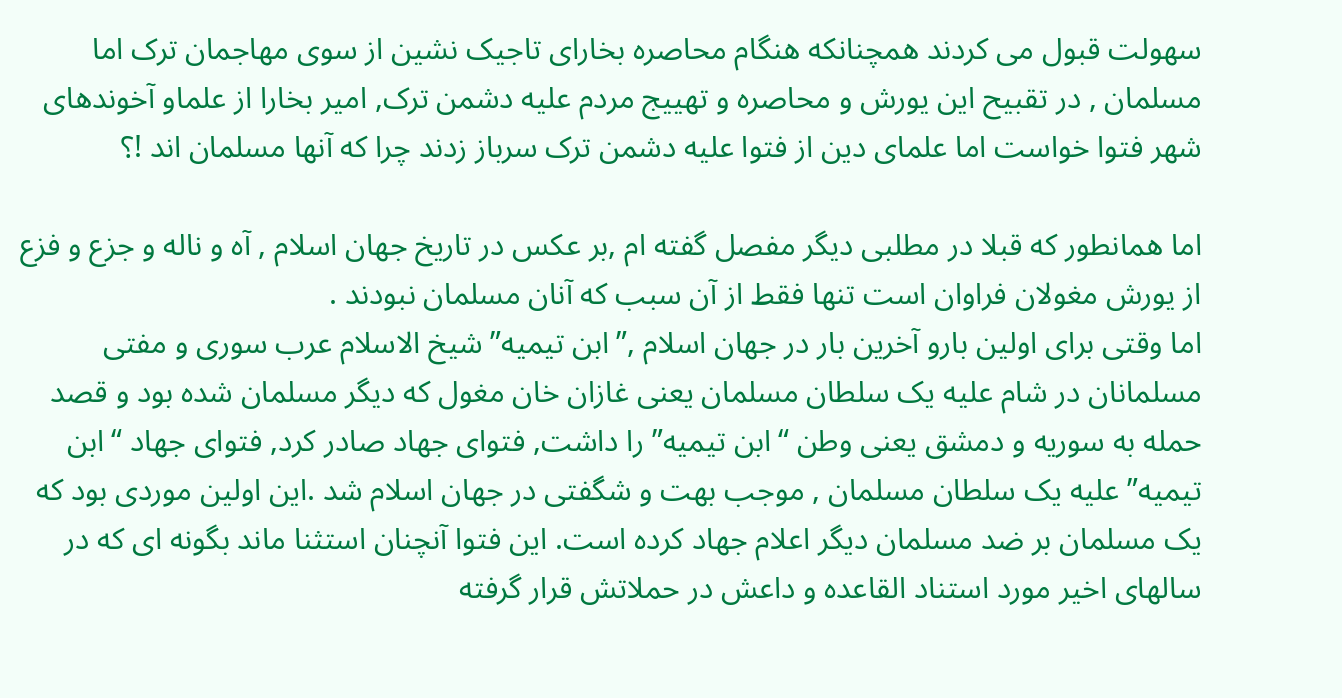سهولت قبول می کردند همچنانکه هنگام محاصره بخارای تاجیک نشین از سوی مهاجمان ترک اما مسلمان , در تقبیح این یورش و محاصره و تهییج مردم علیه دشمن ترک, امیر بخارا از علماو آخوندهای شهر فتوا خواست اما علمای دین از فتوا علیه دشمن ترک سرباز زدند چرا که آنها مسلمان اند !؟

اما همانطور که قبلا در مطلبی دیگر مفصل گفته ام ,بر عکس در تاریخ جهان اسلام , آه و ناله و جزع و فزع از یورش مغولان فراوان است تنها فقط از آن سبب که آنان مسلمان نبودند .
اما وقتی برای اولین بارو آخرین بار در جهان اسلام ,”ابن تیمیه” شیخ الاسلام عرب سوری و مفتی مسلمانان در شام علیه یک سلطان مسلمان یعنی غازان خان مغول که دیگر مسلمان شده بود و قصد حمله به سوریه و دمشق یعنی وطن “ابن تیمیه” را داشت, فتوای جهاد صادر کرد, فتوای جهاد “ابن تیمیه” علیه یک سلطان مسلمان , موجب بهت و شگفتی در جهان اسلام شد .این اولین موردی بود که یک مسلمان بر ضد مسلمان دیگر اعلام جهاد کرده است. این فتوا آنچنان استثنا ماند بگونه ای که در سالهای اخیر مورد استناد القاعده و داعش در حملاتش قرار گرفته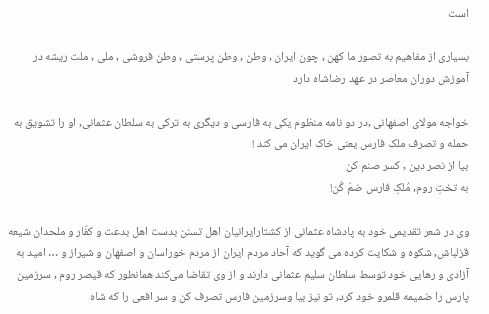است

بسیاری از مفاهیم به تصور ما کهن , چون ایران , وطن , وطن پرستی , وطن فروشی , ملی , ملت ریشه در آموزش دوران معاصر در عهد رضاشاه دارد

خواجه مولای اصفهانی ,در دو نامه منظوم یکی به فارسی و دیگری به ترکی به سلطان عثمانی, او را تشویق به حمله و تصرف ملک فارس یعنی خاک ایران می کند !
بیا از نصر دین , کسر صنم کن
به تختِ روم, مُلکِ فارس ضمّ کُن!

وی در شعر تقدیمی خود به پادشاه عثمانی از کشتارایرانیان اهل تسنن بدست اهل بدعت و کفّار و ملحدان شیعه قزلباش, شکوه و شکایت کرده می گوید که آحاد مردم ایران از مردم خوراسان و اصفهان و شیراز و … امید به آزادی و رهایی خود توسط سلطان سلیم عثمانی دارند و از وی تقاضا می‌کند همانطور که قیصر روم , سرزمین پارس را ضمیمه قلمرو خود کرد, تو نیز بیا وسرزمین فارس تصرف کن و سر افعی را که شاه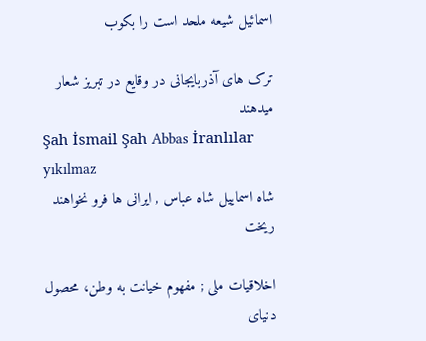اسمائیل شیعه ملحد است را بکوب

ترک های آذربایجانی در وقایع در تبریز شعار میدهند
Şah İsmail Şah Abbas İranlılar yıkılmaz
شاه اسماییل شاه عباس , ایرانی ها فرو نخواهند ریخت

اخلاقیات ملی ; مفهوم خیانت به وطن، محصول دنیای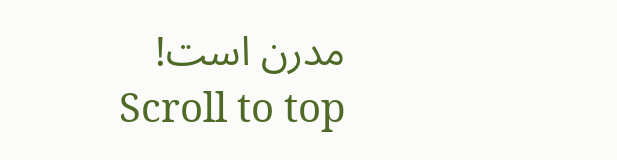مدرن است!
Scroll to top